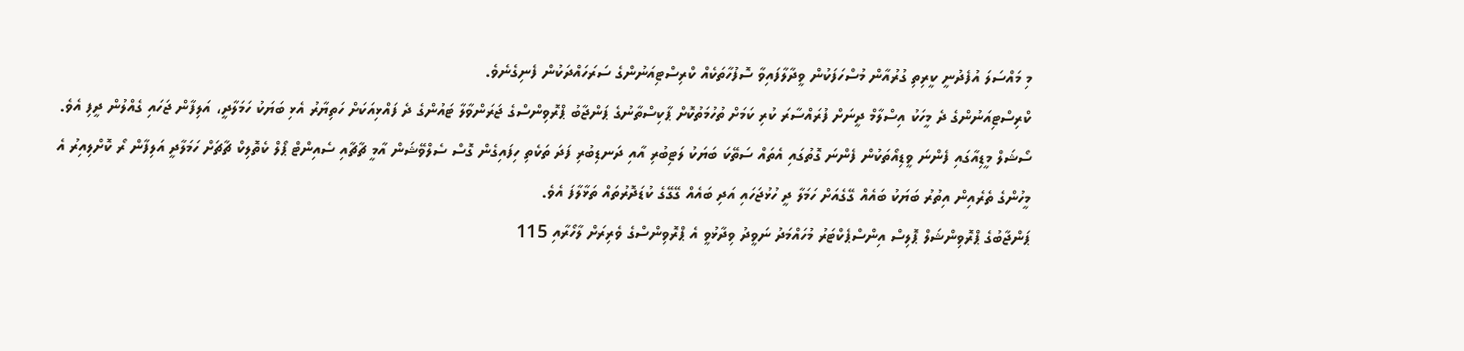މި މައްސަލަ އުފެދުނީ ކީރިތި ގުރުއާން މުސްހަފަކުން ވީދާލާފައިވާ ސޮފުހާތަކެއް ކްރިސްޓިއަނުންގެ ސަރަހައްދަކުން ފެނިގެނެވެ.
ކްރިސްޓިއަނުންގެ ދެ މީހަކު އިސްލާމް ދީނަށް ފުރައްސާރަ ކުރި ކަމަށް ތުހުމަތުކޮށް ޕާކިސްތާނުގެ ޕަންޖާބު ޕްރޮވިންސްގެ ޖަރަންވާލާ ޓައުންގެ ދެ ފައްޅިއަކަށް ހަތިޔާރު އެޅި ބަޔަކު ހަމަލާދީ، އަލިފާން ޖަހައި ގެއްލުން ދީފި އެވެ.
ސޯޝަލް މީޑިއާގައި ފެންނަ ވީޑިއޯތަކުން ފެންނަ ގޮތުގައި އެތައް ސަތޭކަ ބަޔަކު ލަޓިބުރި އާއި ދަނޑިބުރި ފަދަ ތަކެތި ހިފައިގެން ގޮސް ސެލްވޭޝަން އާމީ ޗާޗާއި ސެއިންޓް ޕޯލް ކެތޮލިކް ޗާޗަށް ހަމަލާދީ އަލިފާން ރޯ ކޮށްލިއިރު އެ މީހުންގެ ތެރެއިން އިތުރު ބަޔަކު ބައެއް ގޭގެއަށް ހަމަލާ ދީ ހުޅުޖަހައި އަދި ބައެއް ގޭގޭގެ ކުޑަދޮރުތައް ތަޅާލާފަ އެވެ.
ޕަންޖާބުގެ ޕްރޮވިންޝަލް ޕޮލިސް އިންސްޕެކްޓަރު މުހައްމަދު ނަވީދު ވިދާޅުވީ އެ ޕްރޮވިންސްގެ ވެރިރަށް ލާހޯރާއި 115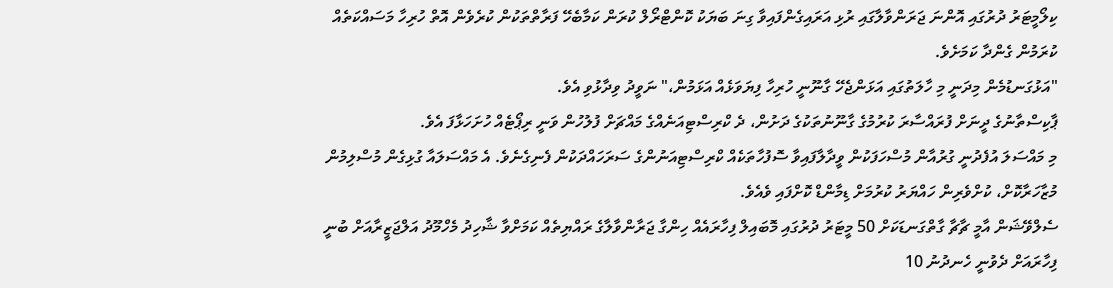ކިލޯމީޓަރު ދުރުގައި އޮންނަ ޖަރަންވާލާގައި ރުޅި އަރައިގެންފައިވާ ގިނަ ބަޔަކު ކޮންޓްރޯލް ކުރަން ކަމާބެހޭ ފަރާތްތަކުން ކުރެވެން އޮތް ހުރިހާ މަސައްކަތެއް ކުރަމުން ގެންދާ ކަމަށެވެ.
"އަޅުގަނޑުމެން މިދަނީ މި ހާލަތުގައި އަޅަންޖެހޭ ގާނޫނީ ހުރިހާ ފިޔަވަޅެއް އަޅަމުން،" ނަވީދު ވިދާޅުވި އެވެ.
ޕާކިސްތާނުގެ ދީނަށް ފުރައްސާރަ ކުރުމުގެ ގާނޫނުތަކުގެ ދަށުން، ދެ ކްރިސްޓިއަނެއްގެ މައްޗަށް ފުލުހުން ވަނީ ރިޕޯޓެއް ހުށަހަޅާފަ އެވެ.
މި މައްސަލަ އުފެދުނީ ގުރުއާން މުސްހަފަކުން ވީދާލާފައިވާ ސޮފުހާތަކެއް ކްރިސްޓިއަނުންގެ ސަރަހައްދަކުން ފެނިގެނެވެ. އެ މައްސަލައާ ގުޅިގެން މުސްލިމުން މުޒާހަރާކޮށް، ކުށްވެރިން ހައްޔަރު ކުރުމަށް ޑިމާންޑް ކޮށްފައި ވެއެވެ.
ސެލްވޭޝަން އާމީ ޗާޗާ ގާތްގަނޑަކަށް 50 މީޓަރު ދުރުގައި މޮބައިލް ފިހާރައެއް ހިންގާ ޖަރާންވާލާގެ ރައްޔިތެއް ކަމަށްވާ ޝާހިދު މެހްމޫދު އަލްޖަޒީރާއަށް ބުނީ ފިހާރައަށް ދެވުނީ ހެނދުނު 10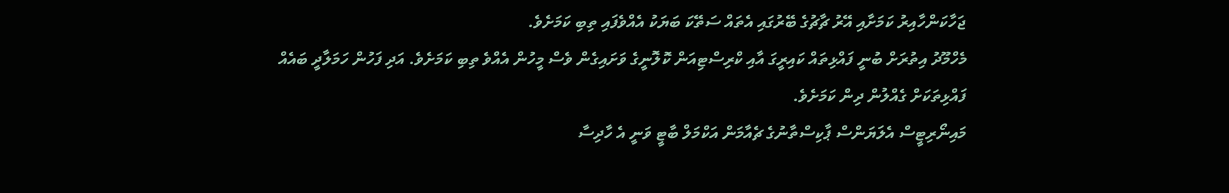ޖަހާކަންހާއިރު ކަމަށާއި އޭރު ޗާޗުގެ ބޭރުގައި އެތައް ސަތޭކަ ބަޔަކު އެއްވެފައި ތިބި ކަމަށެވެ.
މެހްމޫދު އިތުރަށް ބުނީ ފައްޅިތައް ކައިރީގަ އާއި ކްރިސްޓިއަން ކޮލޮނީގެ ވަށައިގެން ވެސް މީހުން އެއްވެ ތިބި ކަމަށެވެ. އަދި ފަހުން ހަމަލާދީ ބައެއް ފައްޅިތަކަށް ގެއްލުން ދިން ކަމަށެވެ.
މައިނޯރިޓީސް އެލަޔަންސް ޕާކިސްތާނުގެ ޗެއާމަން އަކްމަލް ބާޓީ ވަނީ އެ ހާދިސާ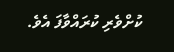ކުށްވެރި ކުރައްވާފަ އެވެ.